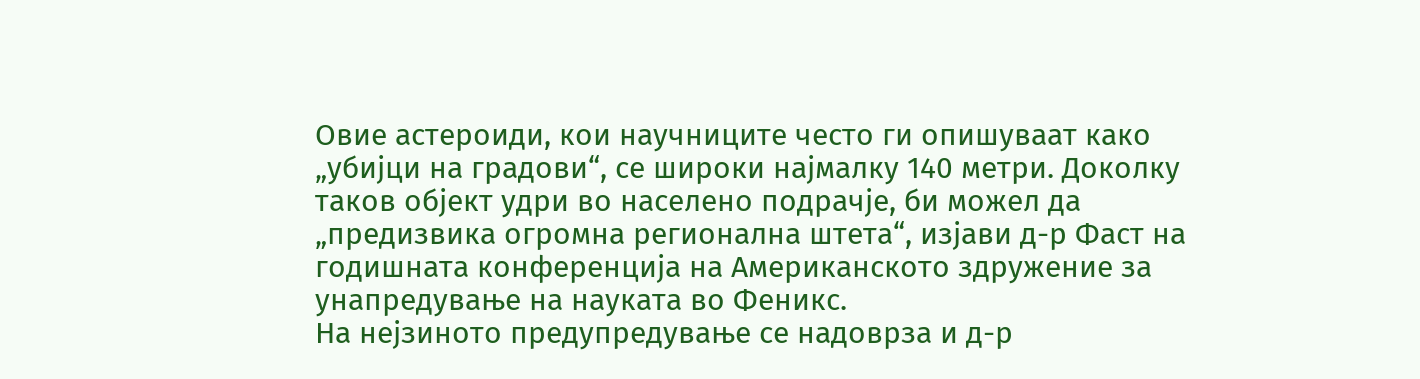Овие астероиди, кои научниците често ги опишуваат како „убијци на градови“, се широки најмалку 140 метри. Доколку таков објект удри во населено подрачје, би можел да „предизвика огромна регионална штета“, изјави д-р Фаст на годишната конференција на Американското здружение за унапредување на науката во Феникс.
На нејзиното предупредување се надоврза и д-р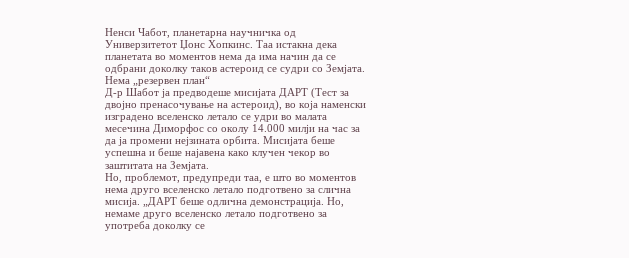Ненси Чабот, планетарна научничка од Универзитетот Џонс Хопкинс. Таа истакна дека планетата во моментов нема да има начин да се одбрани доколку таков астероид се судри со Земјата.
Нема „резервен план“
Д-р Шабот ја предводеше мисијата ДАРТ (Тест за двојно пренасочување на астероид), во која наменски изградено вселенско летало се удри во малата месечина Диморфос со околу 14.000 милји на час за да ја промени нејзината орбита. Мисијата беше успешна и беше најавена како клучен чекор во заштитата на Земјата.
Но, проблемот, предупреди таа, е што во моментов нема друго вселенско летало подготвено за слична мисија. „ДАРТ беше одлична демонстрација. Но, немаме друго вселенско летало подготвено за употреба доколку се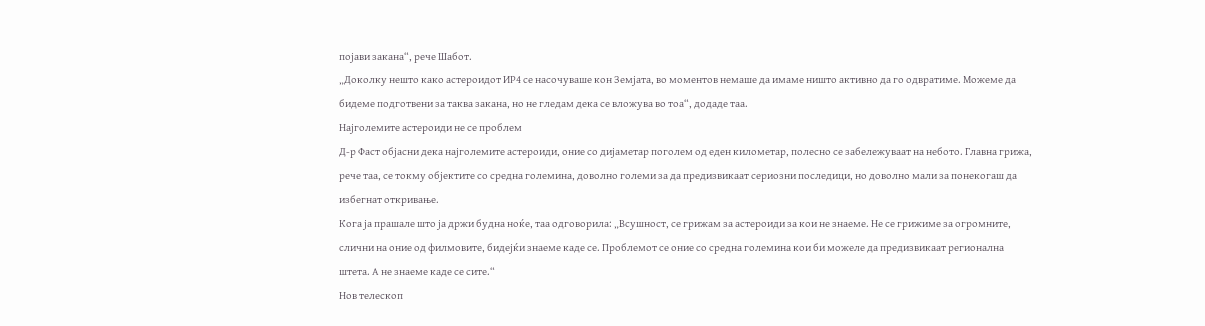појави закана“, рече Шабот.
„Доколку нешто како астероидот ИР4 се насочуваше кон Земјата, во моментов немаше да имаме ништо активно да го одвратиме. Можеме да бидеме подготвени за таква закана, но не гледам дека се вложува во тоа“, додаде таа.
Најголемите астероиди не се проблем
Д-р Фаст објасни дека најголемите астероиди, оние со дијаметар поголем од еден километар, полесно се забележуваат на небото. Главна грижа, рече таа, се токму објектите со средна големина, доволно големи за да предизвикаат сериозни последици, но доволно мали за понекогаш да избегнат откривање.
Кога ја прашале што ја држи будна ноќе, таа одговорила: „Всушност, се грижам за астероиди за кои не знаеме. Не се грижиме за огромните, слични на оние од филмовите, бидејќи знаеме каде се. Проблемот се оние со средна големина кои би можеле да предизвикаат регионална штета. А не знаеме каде се сите.“
Нов телескоп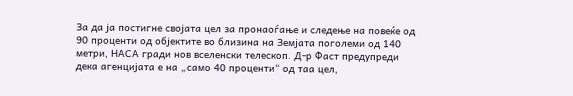За да ја постигне својата цел за пронаоѓање и следење на повеќе од 90 проценти од објектите во близина на Земјата поголеми од 140 метри, НАСА гради нов вселенски телескоп. Д-р Фаст предупреди дека агенцијата е на „само 40 проценти“ од таа цел,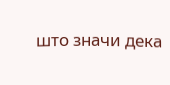што значи дека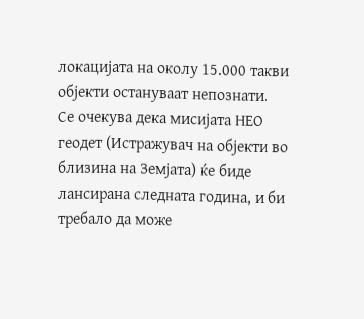локацијата на околу 15.000 такви објекти остануваат непознати.
Се очекува дека мисијата НЕО геодет (Истражувач на објекти во близина на Земјата) ќе биде лансирана следната година, и би требало да може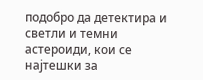подобро да детектира и светли и темни астероиди, кои се најтешки за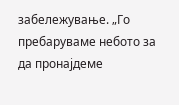забележување. „Го пребаруваме небото за да пронајдеме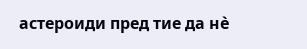астероиди пред тие да нè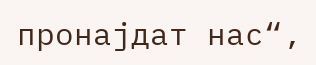пронајдат нас“,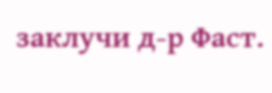заклучи д-р Фаст.